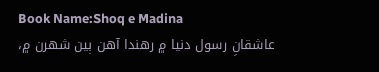Book Name:Shoq e Madina
عاشقانِ رسول دنيا ۾ رهندا آهن ٻين شهرن ۾،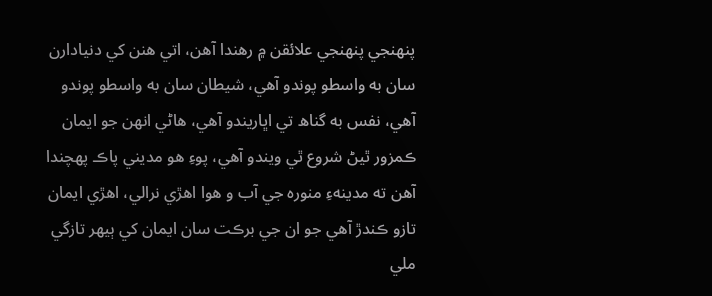پنهنجي پنهنجي علائقن ۾ رهندا آهن، اتي هنن کي دنيادارن سان به واسطو پوندو آهي، شيطان سان به واسطو پوندو آهي، نفس به گناھ تي اڀاريندو آهي، هاڻي انهن جو ايمان ڪمزور ٿيڻ شروع ٿي ويندو آهي، پوءِ هو مديني پاڪ پهچندا آهن ته مدينهءِ منوره جي آب و هوا اهڙي نرالي، اهڙي ايمان تازو ڪندڙ آهي جو ان جي برڪت سان ايمان کي ٻيهر تازگي ملي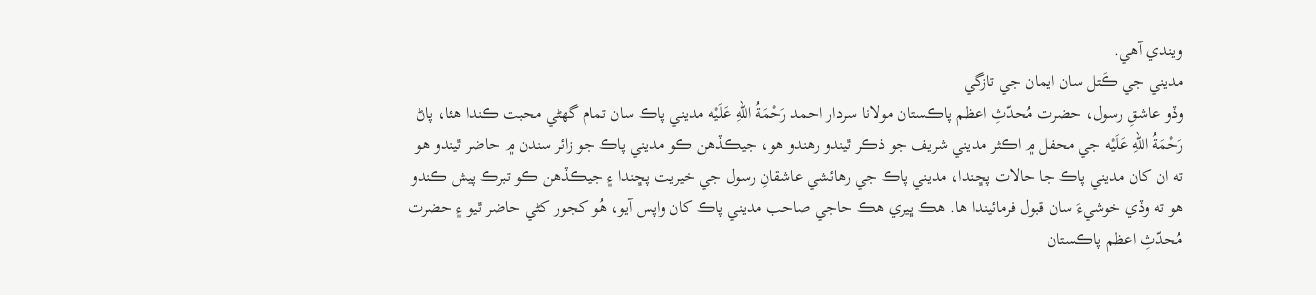ويندي آهي.
مديني جي ڪَتل سان ايمان جي تازگي
وڏو عاشقِ رسول، حضرت مُحدّثِ اعظم پاڪستان مولانا سردار احمد رَحْمَةُ اللهِ عَلَيْه مديني پاڪ سان تمام گهڻي محبت ڪندا هئا، پاڻ رَحْمَةُ اللهِ عَلَيْه جي محفل ۾ اڪثر مديني شريف جو ذڪر ٿيندو رهندو هو، جيڪڏهن ڪو مديني پاڪ جو زائر سندن ۾ حاضر ٿيندو هو ته ان کان مديني پاڪ جا حالات پڇندا، مديني پاڪ جي رهائشي عاشقانِ رسول جي خيريت پڇندا ۽ جيڪڏهن ڪو تبرڪ پيش ڪندو هو ته وڏي خوشيءَ سان قبول فرمائيندا ها. هڪ ڀيري هڪ حاجي صاحب مديني پاڪ کان واپس آيو، هُو کجور کڻي حاضر ٿيو ۽ حضرت مُحدّثِ اعظم پاڪستان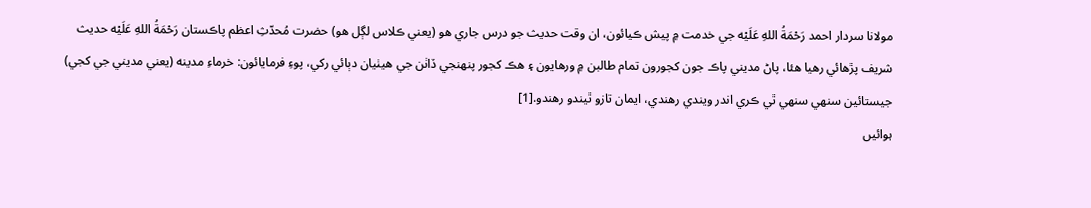مولانا سردار احمد رَحْمَةُ اللهِ عَلَيْه جي خدمت ۾ پيش ڪيائون، ان وقت حديث جو درس جاري هو (يعني ڪلاس لڳل هو) حضرت مُحدّثِ اعظم پاڪستان رَحْمَةُ اللهِ عَلَيْه حديث شريف پڙهائي رهيا هئا، پاڻ مديني پاڪ جون کجورون تمام طالبن ۾ ورهايون ۽ هڪ کجور پنهنجي ڏاٺن جي هيٺيان دٻائي رکي، پوءِ فرمايائون: خرماءِ مدينه (يعني مديني جي کجي) جيستائين سنهي سنهي ٿي ڪري اندر ويندي رهندي، ايمان تازو ٿيندو رهندو.[1]
ہوائیں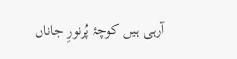آرہی ہیں کوچۂ پُرنورِ جاناں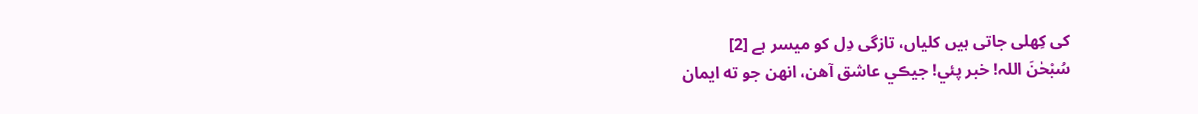کی کِھلی جاتی ہیں کلیاں، تازگی دِل کو میسر ہے [2]
سُبْحٰنَ اللہ! خبر پئي! جيڪي عاشق آهن، انهن جو ته ايمان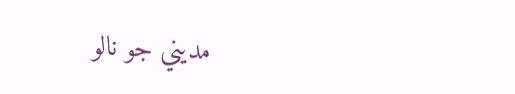مديني جو نالو